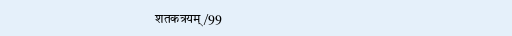शतकत्रयम् /99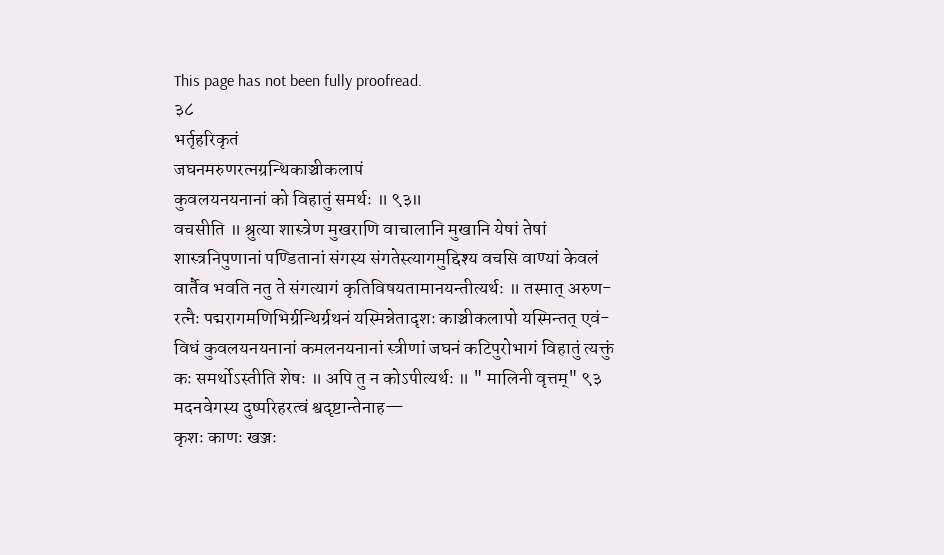This page has not been fully proofread.
३८
भर्तृहरिकृतं
जघनमरुणरत्नग्रन्थिकाञ्चीकलापं
कुवलयनयनानां को विहातुं समर्थः ॥ ९३॥
वचसीति ॥ श्रुत्या शास्त्रेण मुखराणि वाचालानि मुखानि येषां तेषां
शास्त्रनिपुणानां पण्डितानां संगस्य संगतेस्त्यागमुद्दिश्य वचसि वाण्यां केवलं
वार्तैव भवति नतु ते संगत्यागं कृतिविषयतामानयन्तीत्यर्थः ॥ तस्मात् अरुण-
रत्नैः पद्मरागमणिभिर्ग्रन्थिर्ग्रथनं यस्मिन्नेतादृशः काञ्चीकलापो यस्मिन्तत् एवं-
विधं कुवलयनयनानां कमलनयनानां स्त्रीणां जघनं कटिपुरोभागं विहातुं त्यक्तुं
कः समर्थोऽस्तीति शेषः ॥ अपि तु न कोऽपीत्यर्थः ॥ " मालिनी वृत्तम्" ९३
मदनवेगस्य दुष्परिहरत्वं श्वदृष्टान्तेनाह—
कृशः काणः खञ्जः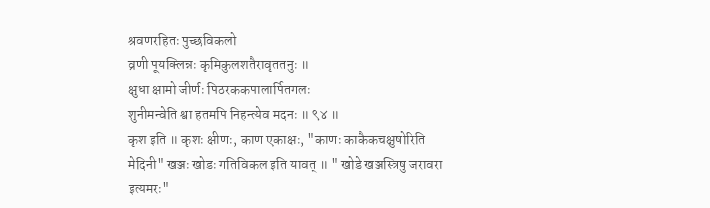श्रवणरहितः पुच्छविकलो
व्रणी पूयक्लिन्नः कृमिकुलशतैरावृततनुः ॥
क्षुधा क्षामो जीर्णः पिठरककपालार्पितगलः
शुनीमन्वेति श्वा हतमपि निहन्त्येव मदनः ॥ ९४ ॥
कृश इति ॥ कृशः क्षीणः, काण एकाक्षः, "काणः काकैकचक्षुषोरिति
मेदिनी" खञ्जः खोडः गतिविकल इति यावत् ॥ " खोडे खञ्जस्त्रिषु जरावरा
इत्यमरः"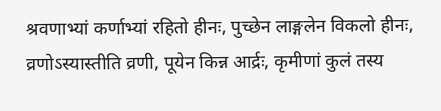श्रवणाभ्यां कर्णाभ्यां रहितो हीनः, पुच्छेन लाङ्गलेन विकलो हीनः,
व्रणोऽस्यास्तीति व्रणी, पूयेन किन्न आर्द्रः, कृमीणां कुलं तस्य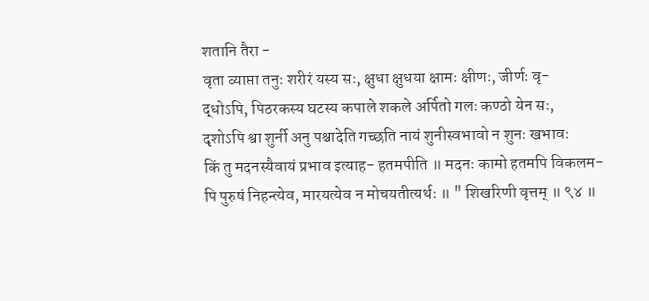शतानि तैरा -
वृता व्याप्ता तनुः शरीरं यस्य सः, क्षुधा क्षुधया क्षामः क्षीणः, जीर्णः वृ-
द्धोऽपि, पिठरकस्य घटस्य कपाले शकले अर्पितो गलः कण्ठो येन सः,
दृशोऽपि श्वा शुर्नी अनु पश्चादेति गच्छति नायं शुनीस्वभावो न शुनः खभावः
किं तु मदनस्यैवायं प्रभाव इत्याह- हतमपीति ॥ मदनः कामो हतमपि विकलम-
पि पुरुषं निहन्त्येव, मारयत्येव न मोचयतीत्यर्थः ॥ " शिखरिणी वृत्तम् ॥ ९४ ॥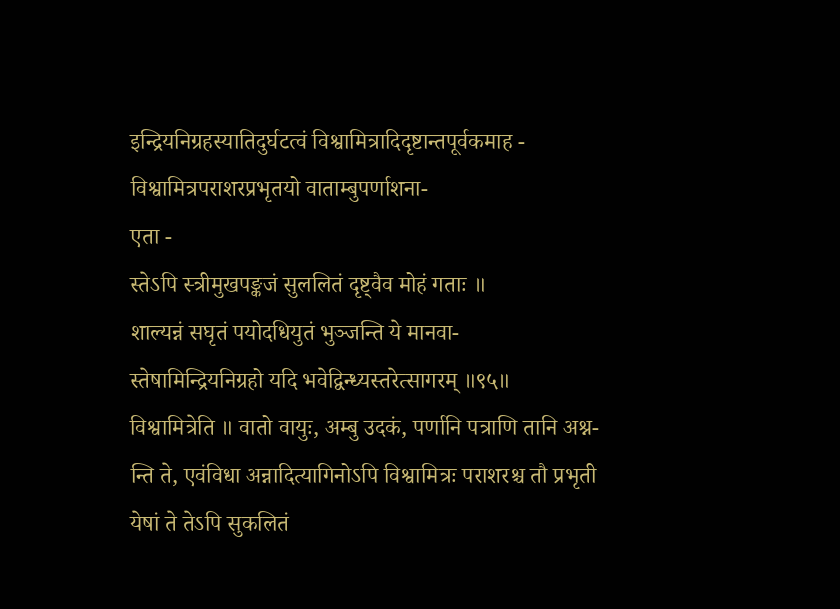इन्द्रियनिग्रहस्यातिदुर्घटत्वं विश्वामित्रादिदृष्टान्तपूर्वकमाह -
विश्वामित्रपराशरप्रभृतयो वाताम्बुपर्णाशना-
एता -
स्तेऽपि स्त्रीमुखपङ्कजं सुललितं दृष्ट्वैव मोहं गताः ॥
शाल्यन्नं सघृतं पयोदधियुतं भुञ्जन्ति ये मानवा-
स्तेषामिन्द्रियनिग्रहो यदि भवेद्विन्ध्यस्तरेत्सागरम् ॥९५॥
विश्वामित्रेति ॥ वातो वायुः, अम्बु उदकं, पर्णानि पत्राणि तानि अश्न-
न्ति ते, एवंविधा अन्नादित्यागिनोऽपि विश्वामित्रः पराशरश्च तौ प्रभृती
येषां ते तेऽपि सुकलितं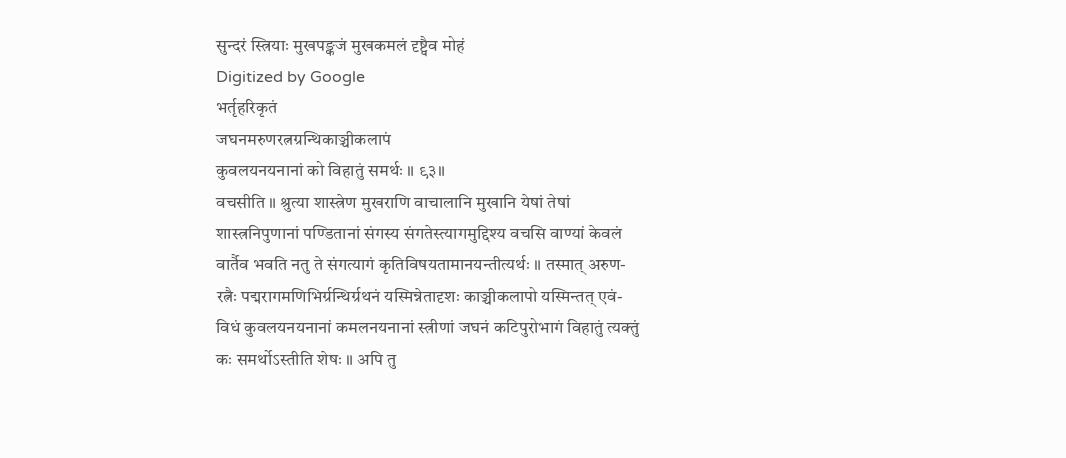सुन्दरं स्त्रियाः मुखपङ्कजं मुखकमलं दृष्ट्वैव मोहं
Digitized by Google
भर्तृहरिकृतं
जघनमरुणरत्नग्रन्थिकाञ्चीकलापं
कुवलयनयनानां को विहातुं समर्थः ॥ ९३॥
वचसीति ॥ श्रुत्या शास्त्रेण मुखराणि वाचालानि मुखानि येषां तेषां
शास्त्रनिपुणानां पण्डितानां संगस्य संगतेस्त्यागमुद्दिश्य वचसि वाण्यां केवलं
वार्तैव भवति नतु ते संगत्यागं कृतिविषयतामानयन्तीत्यर्थः ॥ तस्मात् अरुण-
रत्नैः पद्मरागमणिभिर्ग्रन्थिर्ग्रथनं यस्मिन्नेतादृशः काञ्चीकलापो यस्मिन्तत् एवं-
विधं कुवलयनयनानां कमलनयनानां स्त्रीणां जघनं कटिपुरोभागं विहातुं त्यक्तुं
कः समर्थोऽस्तीति शेषः ॥ अपि तु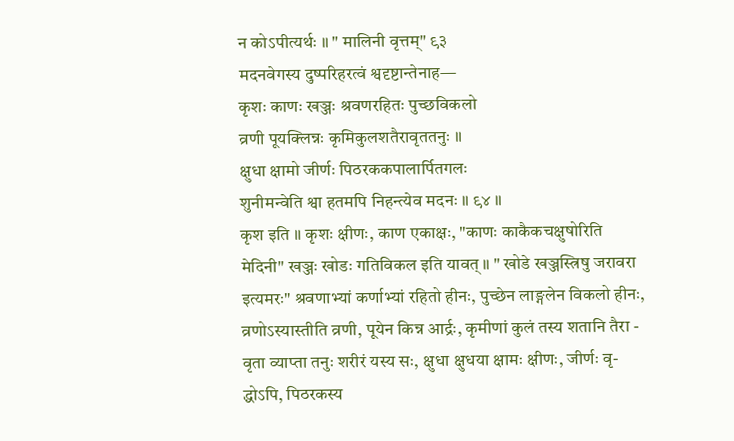न कोऽपीत्यर्थः ॥ " मालिनी वृत्तम्" ९३
मदनवेगस्य दुष्परिहरत्वं श्वदृष्टान्तेनाह—
कृशः काणः खञ्जः श्रवणरहितः पुच्छविकलो
व्रणी पूयक्लिन्नः कृमिकुलशतैरावृततनुः ॥
क्षुधा क्षामो जीर्णः पिठरककपालार्पितगलः
शुनीमन्वेति श्वा हतमपि निहन्त्येव मदनः ॥ ९४ ॥
कृश इति ॥ कृशः क्षीणः, काण एकाक्षः, "काणः काकैकचक्षुषोरिति
मेदिनी" खञ्जः खोडः गतिविकल इति यावत् ॥ " खोडे खञ्जस्त्रिषु जरावरा
इत्यमरः" श्रवणाभ्यां कर्णाभ्यां रहितो हीनः, पुच्छेन लाङ्गलेन विकलो हीनः,
व्रणोऽस्यास्तीति व्रणी, पूयेन किन्न आर्द्रः, कृमीणां कुलं तस्य शतानि तैरा -
वृता व्याप्ता तनुः शरीरं यस्य सः, क्षुधा क्षुधया क्षामः क्षीणः, जीर्णः वृ-
द्धोऽपि, पिठरकस्य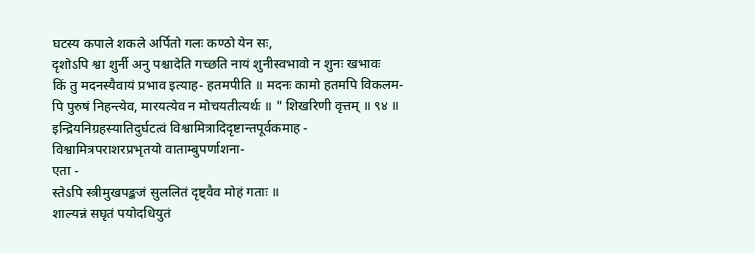घटस्य कपाले शकले अर्पितो गलः कण्ठो येन सः,
दृशोऽपि श्वा शुर्नी अनु पश्चादेति गच्छति नायं शुनीस्वभावो न शुनः खभावः
किं तु मदनस्यैवायं प्रभाव इत्याह- हतमपीति ॥ मदनः कामो हतमपि विकलम-
पि पुरुषं निहन्त्येव, मारयत्येव न मोचयतीत्यर्थः ॥ " शिखरिणी वृत्तम् ॥ ९४ ॥
इन्द्रियनिग्रहस्यातिदुर्घटत्वं विश्वामित्रादिदृष्टान्तपूर्वकमाह -
विश्वामित्रपराशरप्रभृतयो वाताम्बुपर्णाशना-
एता -
स्तेऽपि स्त्रीमुखपङ्कजं सुललितं दृष्ट्वैव मोहं गताः ॥
शाल्यन्नं सघृतं पयोदधियुतं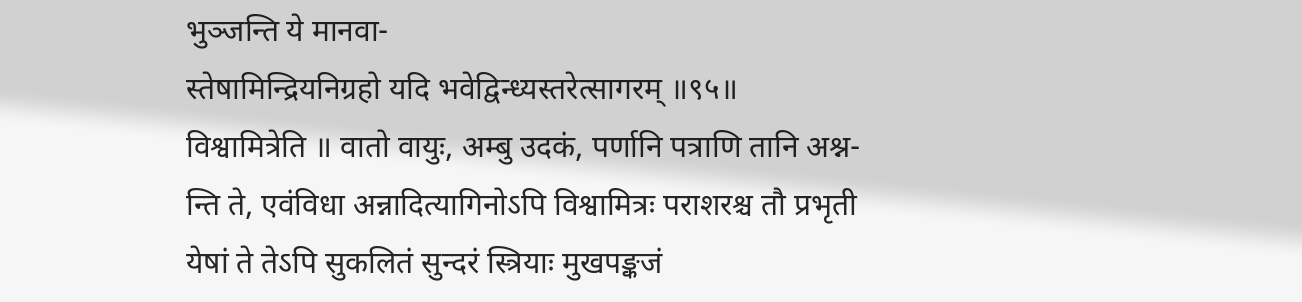भुञ्जन्ति ये मानवा-
स्तेषामिन्द्रियनिग्रहो यदि भवेद्विन्ध्यस्तरेत्सागरम् ॥९५॥
विश्वामित्रेति ॥ वातो वायुः, अम्बु उदकं, पर्णानि पत्राणि तानि अश्न-
न्ति ते, एवंविधा अन्नादित्यागिनोऽपि विश्वामित्रः पराशरश्च तौ प्रभृती
येषां ते तेऽपि सुकलितं सुन्दरं स्त्रियाः मुखपङ्कजं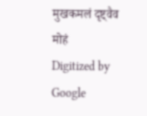मुखकमलं दृष्ट्वैव मोहं
Digitized by Google